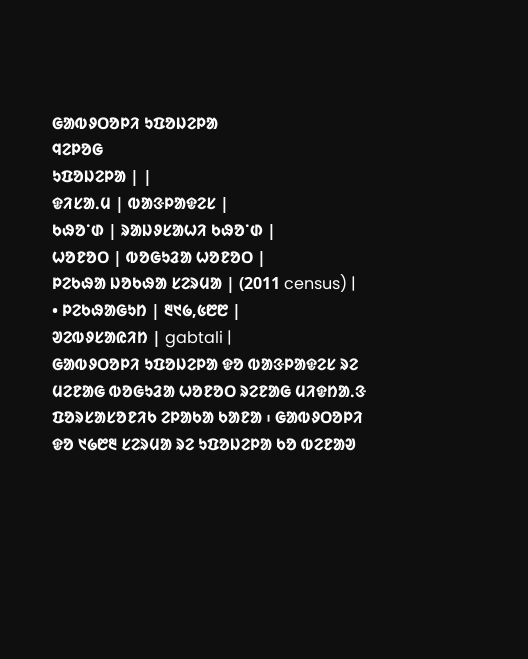ᱜᱟᱵᱽᱛᱚᱞᱤ ᱩᱯᱚᱡᱮᱞᱟ
ᱧᱮᱞᱚᱜ
ᱩᱯᱚᱡᱮᱞᱟ | |
ᱫᱤᱥᱟᱹᱢ | ᱵᱟᱝᱞᱟᱫᱮᱥ |
ᱠᱷᱚᱸᱰ | ᱨᱟᱡᱽᱥᱟᱦᱤ ᱠᱷᱚᱸᱰ |
ᱦᱚᱱᱚᱛ | ᱵᱚᱜᱩᱲᱟ ᱦᱚᱱᱚᱛ |
ᱞᱮᱠᱷᱟ ᱡᱚᱠᱷᱟ ᱥᱮᱨᱢᱟ | (2011 census) |
• ᱞᱮᱠᱷᱟᱜᱩᱴ | ᱓᱑᱙,᱕᱘᱘ |
ᱣᱮᱵᱽᱥᱟᱭᱤᱴ | gabtali |
ᱜᱟᱵᱽᱛᱚᱞᱤ ᱩᱯᱚᱡᱮᱞᱟ ᱫᱚ ᱵᱟᱝᱞᱟᱫᱮᱥ ᱨᱮ ᱢᱮᱱᱟᱜ ᱵᱚᱜᱩᱲᱟ ᱦᱚᱱᱚᱛ ᱨᱮᱱᱟᱜ ᱢᱤᱫᱴᱟᱹᱝ ᱯᱚᱨᱥᱟᱥᱚᱱᱤᱠ ᱮᱞᱟᱠᱟ ᱠᱟᱱᱟ ᱾ ᱜᱟᱵᱽᱛᱚᱞᱤ ᱫᱚ ᱑᱙᱘᱓ ᱥᱮᱨᱢᱟ ᱨᱮ ᱩᱯᱚᱡᱮᱞᱟ ᱠᱚ ᱵᱮᱱᱟᱣ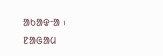ᱟᱠᱟᱫᱼᱟ ᱾
ᱱᱟᱜᱟᱢ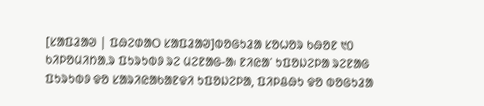[ᱥᱟᱯᱲᱟᱣ | ᱯᱷᱮᱰᱟᱛ ᱥᱟᱯᱲᱟᱣ]ᱵᱚᱜᱩᱲᱟ ᱥᱚᱦᱚᱨ ᱠᱷᱚᱱ ᱑᱐ ᱠᱤᱞᱚᱢᱤᱴᱟᱹᱨ ᱯᱩᱨᱩᱵᱽ ᱨᱮ ᱢᱮᱱᱟᱜ-ᱟ᱾ ᱱᱤᱭᱟᱸ ᱩᱯᱚᱡᱮᱞᱟ ᱨᱮᱱᱟᱜ ᱯᱩᱨᱩᱵᱽ ᱫᱚ ᱥᱟᱨᱤᱭᱟᱠᱟᱱᱫᱤ ᱩᱯᱚᱡᱮᱞᱟ, ᱯᱤᱞᱪᱷᱩ ᱫᱚ ᱵᱚᱜᱩᱲᱟ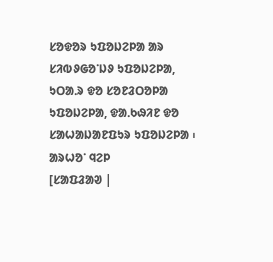ᱥᱚᱫᱚᱨ ᱩᱯᱚᱡᱮᱞᱟ ᱟᱨ ᱥᱤᱵᱽᱜᱚᱸᱡᱽ ᱩᱯᱚᱡᱮᱞᱟ, ᱩᱛᱟᱹᱨ ᱫᱚ ᱥᱚᱱᱲᱛᱚᱞᱟ ᱩᱯᱚᱡᱮᱞᱟ, ᱫᱟᱹᱠᱷᱤᱱ ᱫᱚ ᱥᱟᱦᱟᱡᱟᱱᱯᱩᱨ ᱩᱯᱚᱡᱮᱞᱟ ᱾
ᱟᱨᱦᱚᱸ ᱧᱮᱞ
[ᱥᱟᱯᱲᱟᱣ |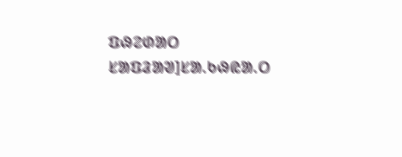ᱯᱷᱮᱰᱟᱛ ᱥᱟᱯᱲᱟᱣ]ᱥᱟ.ᱠᱷᱭᱟ.ᱛ